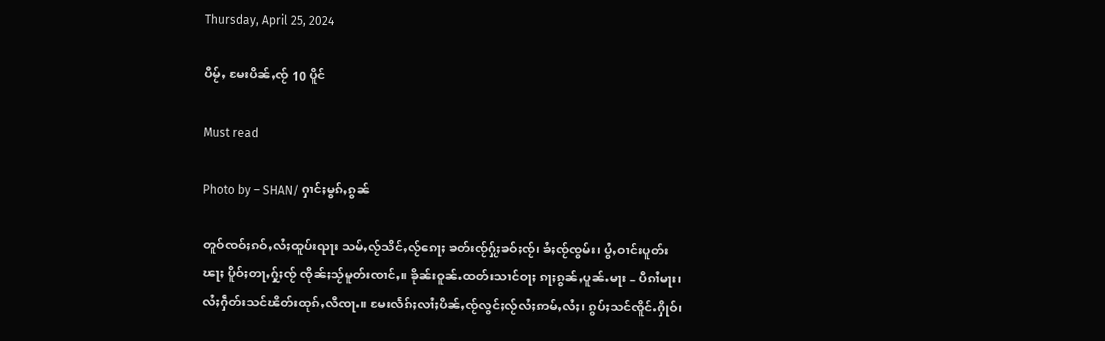Thursday, April 25, 2024

ပီမႂ်ႇ မႄးပိၼ်ႇၸႂ် 10 ပိူင်

Must read

Photo by – SHAN/ ႁၢင်ႈမွၵ်ႇၵွၼ်

တူဝ်ၸဝ်ႈၵဝ်ႇလႆႈထူပ်းၺႃး သမ်ႇလႂ်သိင်ႇလႂ်ၵေႃႈ ၶတ်းၸႂ်ႁႂ်ႈၶဝ်ႈၸႂ်၊ ၶႆႈၸႂ်ၸွမ်း၊ ပွႆႇဝၢင်းပူတ်းၽႃႈ ပိူဝ်ႈတႃႇႁႂ်ႈၸႂ် ၸိုၼ်ႈသႂ်မူတ်းၸၢင်ႇ။ ၶိုၼ်းဝူၼ်ႉထတ်းသၢင်ဝႃႈ ၵႃႈၵွၼ်ႇပူၼ်ႉမႃး – ပီၵၢႆမႃး၊ လႆႈႁဵတ်းသင်ၽိတ်းထုၵ်ႇလီၸႃႉ။ မႄးလႅၵ်ႈလၢႆႈပိၼ်ႇၸႂ်လွင်ႈလႂ်လႆႈဢမ်ႇလႆႈ၊ ၵွပ်ႈသင်ၸိူင်ႉႁိုဝ်၊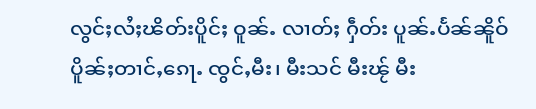လွင်ႈလႆႈၽိတ်းပိူင်ႈ ဝူၼ်ႉ လၢတ်ႈ ႁဵတ်း ပူၼ်ႉပႅၼ်ၼိူဝ် ပိူၼ်ႈတၢင်ႇၵေႃႉ ၸွင်ႇမီး၊ မီးသင် မီးၽႂ် မီး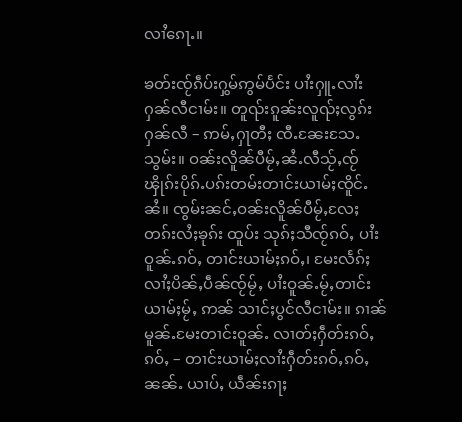လၢႆၵေႃႉ။

ၶတ်းၸႂ်ၵဵပ်းႁွမ်ဢွမ်ပႅင်း ပၢႆးႁူႉလၢႆးႁၼ်လီငၢမ်း။ တူၺ်းၵူၼ်းလူၺ်ႈလွၵ်းႁၼ်လီ – ဢမ်ႇႁႃတီႈ ၸီႉၼႄးသႄႉသွမ်း။ ဝၼ်းလိူၼ်ပီမႂ်ႇၼႆႉလီသႂ်ႇၸႂ်ၾိုၵ်းပိုၵ်ႉပၵ်းတမ်းတၢင်းယၢမ်ႈၸိူင်ႉၼႆ။ ၸွမ်းၼင်ႇဝၼ်းလိူၼ်ပီမႂ်ႇလႄႈ တၵ်းလႆႈၶုၵ်း ထူပ်း သုၵ်ႈသီၸႂ်ၵဝ်ႇ ပၢႆးဝူၼ်ႉၵဝ်ႇ တၢင်းယၢမ်ႈၵဝ်ႇ၊ မႄးလႅၵ်ႈလၢႆႈပိၼ်ႇပဵၼ်ၸႂ်မႂ်ႇ ပၢႆးဝူၼ်ႉမႂ်ႇတၢင်းယၢမ်ႈမႂ်ႇ ဢၼ် သၢင်ႈပွင်လီငၢမ်း။ ၵၢၼ်မူၼ်ႉမႄးတၢင်းဝူၼ်ႉ လၢတ်ႈႁဵတ်းၵဝ်ႇၵဝ်ႇ – တၢင်းယၢမ်ႈလၢႆးႁဵတ်းၵဝ်ႇၵဝ်ႇၼၼ်ႉ ယၢပ်ႇ ယဵၼ်းၵႃႈ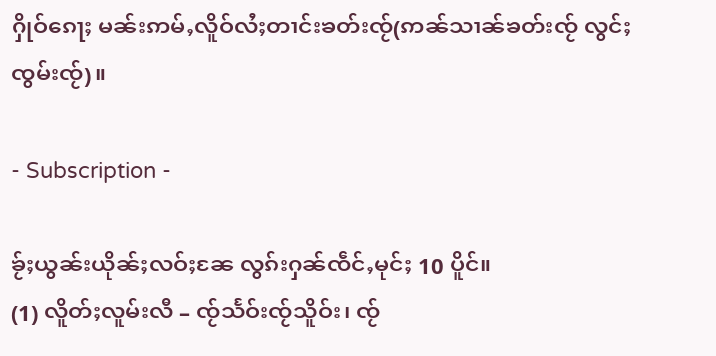ႁိုဝ်ၵေႃႈ မၼ်းဢမ်ႇလိူဝ်လႆႈတၢင်းၶတ်းၸႂ်(ဢၼ်သၢၼ်ၶတ်းၸႂ် လွင်ႈၸွမ်းၸႂ်)။

- Subscription -

ၶႂ်ႈယွၼ်းယိုၼ်ႈလဝ်ႈၼႄ လွၵ်းႁၼ်ၸဵင်ႇမုင်ႈ 10 ပိူင်။
(1) လိူတ်ႈလူမ်းလီ – ၸႂ်သႅဝ်းၸႂ်သိူဝ်း၊ ၸႂ်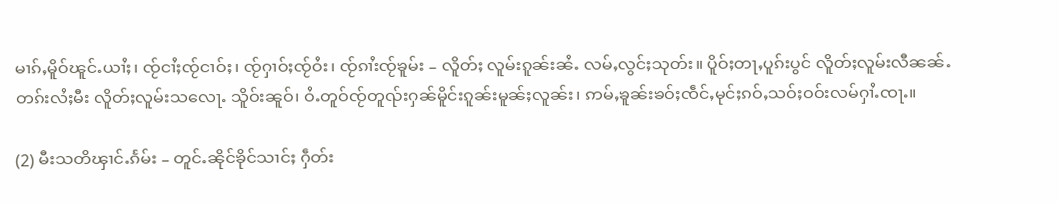မၢၵ်ႇမိူဝ်ၽူင်ႉယၢႆႈ၊ ၸႂ်ငၢႆႈၸႂ်ငၢဝ်ႈ၊ ၸႂ်ႁၢဝ်ႈၸႂ်ဝႆး၊ ၸႂ်ၵၢႆးၸႂ်ၶူမ်း – လိူတ်ႈ လူမ်းၵူၼ်းၼႆႉ လမ်ႇလွင်ႈသုတ်း။ ပိူဝ်ႈတႃႇပူၵ်းပွင် လိူတ်ႈလူမ်းလီၼၼ်ႉ တၵ်းလႆႈမီး လိူတ်ႈလူမ်းသလေႃႉ သိူဝ်းၼူဝ်၊ ဝႆႉတူဝ်ၸႂ်တူၺ်းႁၼ်မိူင်းၵူၼ်းမူၼ်ႈလူၼ်း၊ ဢမ်ႇၶူၼ်းၶဝ်ႈၸဵင်ႇမုင်ႈၵဝ်ႇသဝ်ႈဝဝ်းလမ်ႁၢႆႉၸႃႉ။

(2) မီးသတိၾၢင်ႉၵႅမ်း – တူင်ႉၼိုင်ၶိုင်သၢင်ႈ ႁဵတ်း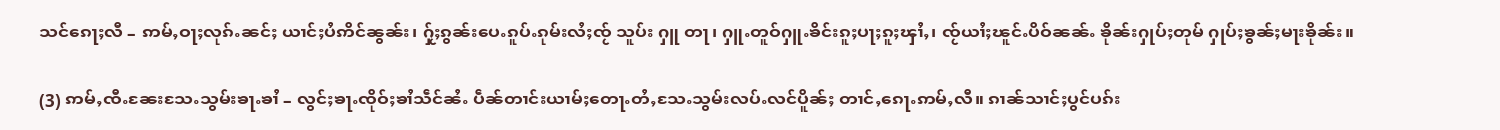သင်ၵေႃႈလီ – ဢမ်ႇဝႃႈလုၵ်ႉၼင်ႈ ယၢင်ႈပႆဢိင်ၼွၼ်း၊ ႁႂ်ႈၵွၼ်းပေႉၵူပ်ႉၵုမ်းလႆႈၸႂ် သူပ်း ႁူ တႃ၊ ႁူႉတူဝ်ႁူႉၶိင်းၵူႈပႃႈၵူႈၾၢႆႇ၊ ၸႂ်ယၢႆႈၽူင်ႉပိဝ်ၼၼ်ႉ ၶိုၼ်းႁုပ်ႈတုမ် ႁုပ်ႈၶွၼ်ႈမႃးၶိုၼ်း။

(3) ဢမ်ႇၸီႉၼႄးသႄႉသွမ်းၶႃႉၶၢႆ – လွင်ႈၶႃႉၸိုဝ်ႈၶၢႆသဵင်ၼႆႉ ပဵၼ်တၢင်းယၢမ်ႈတေႃႉတႆႇသႄႉသွမ်းလပ်ႉလင်ပိူၼ်ႈ တၢင်ႇၵေႃႉဢမ်ႇလီ။ ၵၢၼ်သၢင်ႈပွင်ပၵ်း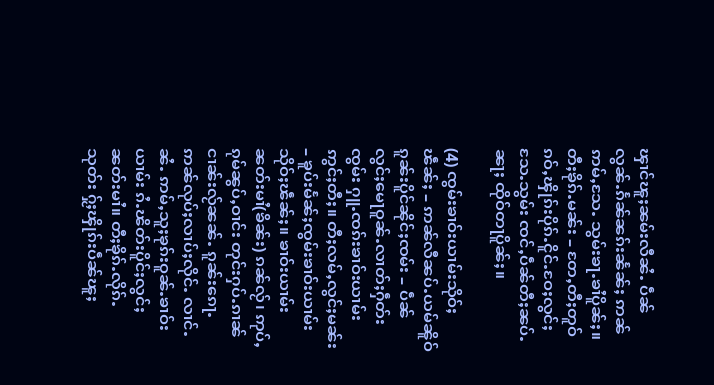ၾၢင်ၽူႈၼမ်းလီၼႆႉ ပဵၼ်လွၼ်ႉၵႅၼ်ၼၵ်းၼႅၼ်ႈ ဢၼ်ဢမ်ႇသႄႉ သွမ်းၶႃႉၶၢႆပိူၼ်ႈ။ တီႈၶိုၵ်ႉမၼ်း – တႄႇတီႈတူဝ်ၵဝ်ႇၾိုၵ်းပိုၵ်ႉငိူင်ႉဝႄႈလွင်ႈသႄႉသွမ်း ၸင်ႇပဵၼ်တီႈၼပ်ႉၼႃႈ ထိုဝ်တႃပိူၼ်ႈ။

(4) ၸွမ်းၶၢဝ်းယၢမ်းသိုဝ်ႈၽဵၼ်ႈ – ဢၼ်လီၼပ်ႉယမ်ၼိူဝ်ၵူၼ်းပိူင်ၼိုင်ႈၸမ်း – ပဵၼ်လွင်ႈမေႃဝူၼ်ႉလၢတ်ႈႁဵတ်း ၸွမ်း ႁူႉၸၵ်းၶၢဝ်းယၢမ်းဢွင်ႈတီႈ။ တီႈလမ်ႇလွင်ႈမၼ်း – ၶူပ်းမႅၼ်ႈၸွမ်းၶၢဝ်းယၢမ်းသိုဝ်ႈၽဵၼ်ႈ။ ၶၢဝ်းယၢမ်း ၼတ်းမၢႆ(ၶိၼ်း) ၵၼ်လႂ်၊ ဢုပ်ႇၵုမ်ၼွပ်ႇဝၢင်း တုင်းႁပ်ႉၵၢၼ်ငၢၼ်းလႂ်ၼၼ်ႉ ၵူၼ်းၵေႃႉဢၼ်လုပ်ႈလၢပ်ႈလိုင်ႉ လၢင်ႉၼႆႉ ဢမ်ႇသူႈၶုၵ်းဝူၼ်ႉၶၢဝ်းယၢမ်း ၵႆႉၽိတ်းပိူင်ႈလွင်ႈၼတ်းမၢႆ။ တီႈၶိုၵ်ႉလိုၵ်ႉသုတ်း ႁႂ်ႈၾိုၵ်းပဵၼ်ၽူႈ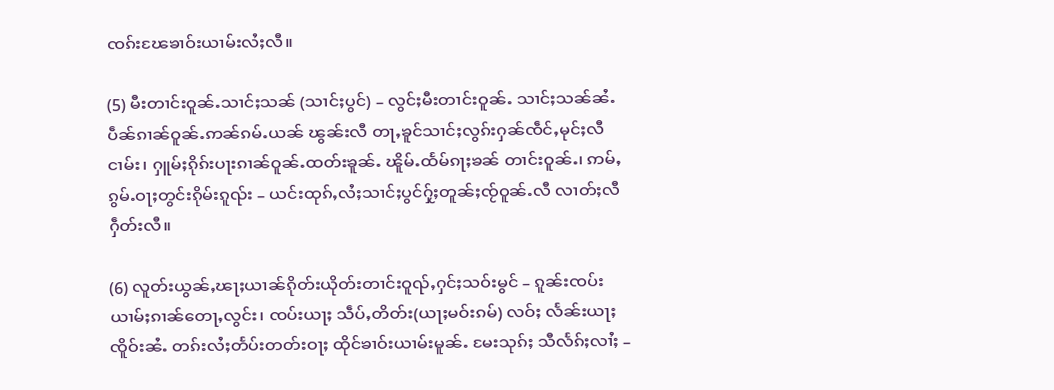ၸၵ်းၽႄၶၢဝ်းယၢမ်းလႆႈလီ။

(5) မီးတၢင်းဝူၼ်ႉသၢင်ႈသၼ် (သၢင်ႈပွင်) – လွင်ႈမီးတၢင်းဝူၼ်ႉ သၢင်ႈသၼ်ၼႆႉ ပဵၼ်ၵၢၼ်ဝူၼ်ႉဢၼ်ၵမ်ႉယၼ် ၽွၼ်းလီ တႃႇၶူင်သၢင်ႈလွၵ်းႁၼ်ၸဵင်ႇမုင်ႈလီငၢမ်း၊ ႁူမ်ႈၵိုၵ်းပႃးၵၢၼ်ဝူၼ်ႉထတ်းၶူၼ်ႉ ၽိူမ်ႉထႅမ်ၵႃႈၶၼ် တၢင်းဝူၼ်ႉ၊ ဢမ်ႇၵွမ်ႉဝႃႈတွင်းၵိုမ်းၵူၺ်း – ယင်းထုၵ်ႇလႆႈသၢင်ႈပွင်ႁႂ်ႈတူၼ်ႈၸႂ်ဝူၼ်ႉလီ လၢတ်ႈလီ ႁဵတ်းလီ။

(6) လူတ်းယွၼ်ႇၽႃႈယၢၼ်ၵိုတ်းယိုတ်းတၢင်းဝူၺ်ႇႁင်ႈသဝ်းမွင် – ၵူၼ်းၸပ်းယၢမ်ႈၵၢၼ်တေႃႇလွင်း၊ ၸပ်းယႃႈ သဵပ်ႇတိတ်း(ယႃႈမဝ်းၵမ်) လဝ်ႈ လႅၼ်းယႃႈၸိူဝ်းၼႆႉ တၵ်းလႆႈတႅပ်းတတ်းဝႃႈ ထိုင်ၶၢဝ်းယၢမ်းမူၼ်ႉ မႄးသုၵ်ႈ သီလႅၵ်ႈလၢႆႈ –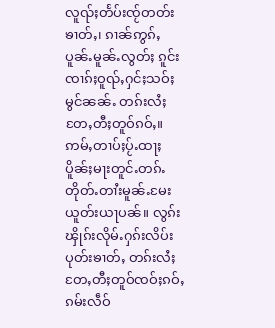လူၺ်ႈတႅပ်းၸႂ်တတ်းၶၢတ်ႇ၊ ၵၢၼ်ဢွၵ်ႇပူၼ်ႉမူၼ်ႉလွတ်ႈ ၵူင်းၸၢၵ်ႈဝူၺ်ႇႁင်ႈသဝ်ႈမွင်ၼၼ်ႉ တၵ်းလႆႈတႄႇတီႈတူဝ်ၵဝ်ႇ။ ဢမ်ႇတၢပ်ႈပႂ်ႉထႃႈပိူၼ်ႈမႃးတူင်ႉတၵ်ႉ တိုတ်ႉတၢႆးမူၼ်ႉမႄးယူတ်းယႃပၼ်။ လွၵ်း ၾိုၵ်းလိုမ်ႉႁၵ်းလိပ်းပုတ်းၶၢတ်ႇ တၵ်းလႆႈတႄႇတီႈတူဝ်ၸဝ်ႈၵဝ်ႇၵမ်းလဵဝ်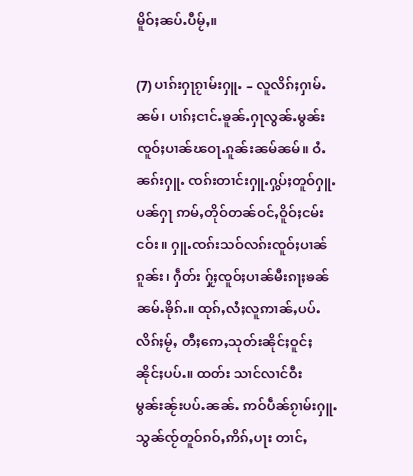မိူဝ်ႈၼပ်ႉပီမႂ်ႇ။

(7) ပၢၵ်းႁႃၵႂၢမ်းႁူႉ – လူလိၵ်ႈႁၢမ်ႉၼမ်၊ ပၢၵ်ႈငၢင်ႉၶူၼ်ႉႁႃလွၼ်ႉမွၼ်းၸူဝ်ႈပၢၼ်ၽဝႃႉၵူၼ်းၼမ်ၼမ်။ ဝႆႉၼၵ်းႁူႉ ၸၵ်းတၢင်းႁူႉႁွပ်ႈတူဝ်ႁူႉပၼ်ႁႃ ဢမ်ႇတိုဝ်တၼ်ဝင်ႇဝိူဝ်ႈငမ်းငဝ်း။ ႁူႉၸၵ်းသဝ်လၵ်းၸူဝ်ႈပၢၼ်ၵူၼ်း၊ ႁဵတ်း ႁႂ်ႈၸူဝ်ႈပၢၼ်မီးၵႃႈၶၼ်ၼမ်ႉၶိုၵ်ႉ။ ထုၵ်ႇလႆႈလူဢၢၼ်ႇပပ်ႉလိၵ်ႈမႂ်ႇ တီႈဢေႇသုတ်းၼိုင်ႈဝူင်ႈၼိုင်ႈပပ်ႉ။ ထတ်း သၢင်လၢင်ဝီးမွၼ်းၼႂ်းပပ်ႉၼၼ်ႉ ဢဝ်ပဵၼ်ၵႂၢမ်းႁူႉသွၼ်ၸႂ်တူဝ်ၵဝ်ႇဢိၵ်ႇပႃး တၢင်ႇ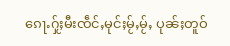ၵေႃႉႁႂ်ႈမီးၸဵင်ႇမုင်ႈမႂ်ႇမႂ်ႇ ပုၼ်ႈတူဝ်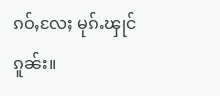ၵဝ်ႇလႄႈ မုၵ်ႉၾုင်ၵူၼ်း။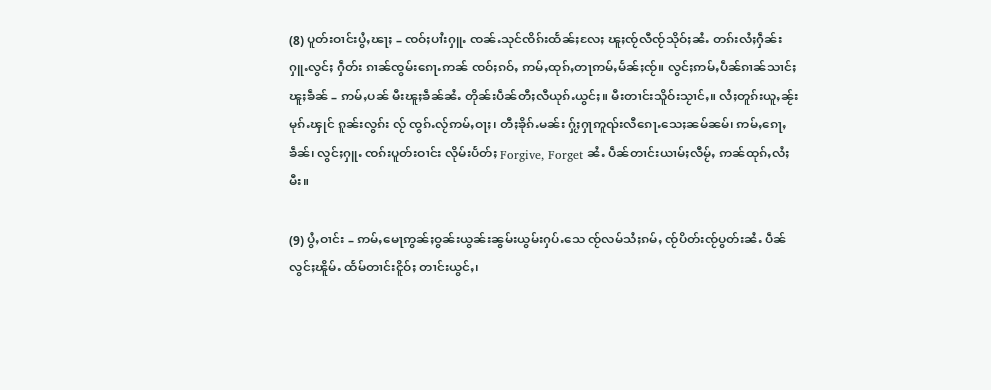(8) ပူတ်းဝၢင်းပွႆႇၽႃႈ – ၸဝ်ႈပၢႆးႁူႉ ၸၼ်ႉသုင်ၸိၵ်းထႅၼ်ႈလႄႈ ၽူႈၸႂ်လီၸႂ်သိုဝ်ႈၼႆႉ တၵ်းလႆႈႁဵၼ်းႁူႉလွင်ႈ ႁဵတ်း ၵၢၼ်ၸွမ်းၵေႃႉဢၼ် ၸဝ်ႈၵဝ်ႇ ဢမ်ႇထုၵ်ႇတႃဢမ်ႇမႅၼ်ႈၸႂ်။ လွင်ႈဢမ်ႇပဵၼ်ၵၢၼ်သၢင်ႈၽူႈၶဵၼ် – ဢမ်ႇပၼ် မီးၽူႈၶဵၼ်ၼႆႉ တိုၼ်းပဵၼ်တီႈလီယုၵ်ႉယွင်ႈ။ မီးတၢင်းသိူဝ်းသႂၢင်ႇ။ လႆႈတူၵ်းယူႇၼႂ်းမုၵ်ႉၾုင် ၵူၼ်းလွၵ်း လႂ် ၸွၵ်ႉလႂ်ဢမ်ႇဝႃႈ၊ တီႈၶိုၵ်ႉမၼ်း ႁႂ်ႈႁႃဢူၺ်းလီၵေႃႉသေႈၼမ်ၼမ်၊ ဢမ်ႇၵေႃႇၶဵၼ်၊ လွင်ႈႁူႉ ၸၵ်းပူတ်းဝၢင်း လိုမ်းပႅတ်ႈ Forgive, Forget ၼႆႉ ပဵၼ်တၢင်းယၢမ်ႈလီမႂ်ႇ ဢၼ်ထုၵ်ႇလႆႈမီး။

(9) ပွႆႇဝၢင်း – ဢမ်ႇမေႃဢွၼ်ႈဝွၼ်းယွၼ်းၼွမ်းယွမ်းႁပ်ႉသေ ၸႂ်လမ်သႆႈၵမ်ႇ ၸႂ်ပိတ်းၸႂ်ပွတ်းၼႆႉ ပဵၼ်လွင်ႈၽိူမ်ႉ ထႅမ်တၢင်းငိူဝ်ႈ တၢင်းယွင်ႇ၊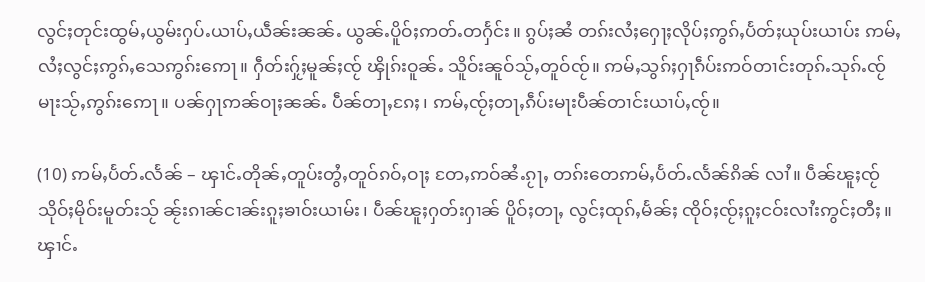လွင်ႈတုင်းထွမ်ႇယွမ်းႁပ်ႉယၢပ်ႇယဵၼ်းၼၼ်ႉ ယွၼ်ႉပိူဝ်ႈဢတ်ႉတႁႅင်း။ ၵွပ်ႈၼႆ တၵ်းလႆႈႁေႃႈလိုပ်ႈဢွၵ်ႇပႅတ်ႈယုပ်းယၢပ်း ဢမ်ႇလႆႈလွင်ႈဢွၵ်ႇသေဢွၵ်းဢေႃ။ ႁဵတ်းႁႂ်ႈမူၼ်ႈၸႂ် ၾိုၵ်းဝူၼ်ႉ သိူဝ်းၼူဝ်သႂ်ႇတူဝ်ၸႂ်။ ဢမ်ႇသွၵ်ႈႁႃၵဵပ်းဢဝ်တၢင်းတုၵ်ႉသုၵ်ႉၸႂ် မႃးသႂ်ႇဢွၵ်းဢေႃ။ ပၼ်ႁႃဢၼ်ဝႃႈၼၼ်ႉ ပဵၼ်တႃႇၵႄႈ၊ ဢမ်ႇၸႂ်ႈတႃႇၵဵပ်းမႃးပဵၼ်တၢင်းယၢပ်ႇၸႂ်။

(10) ဢမ်ႇပႅတ်ႉလႅၼ် – ၾၢင်ႉတိုၼ်ႇတူပ်းတွႆႇတူဝ်ၵဝ်ႇဝႃႈ တႄႇဢဝ်ၼႆႉၵႂႃႇ တၵ်းတေဢမ်ႇပႅတ်ႉလႅၼ်ၵိၼ် လၢႆ။ ပဵၼ်ၽူႈၸႂ်သိုဝ်ႈမိုဝ်းမူတ်းသႂ် ၼႂ်းၵၢၼ်ငၢၼ်းၵူႈၶၢဝ်းယၢမ်း၊ ပဵၼ်ၽူႈႁတ်းႁၢၼ် ပိူဝ်ႈတႃႇ လွင်ႈထုၵ်ႇမႅၼ်ႈ ၸိုဝ်ႈၸႂ်ႈၵူႈငဝ်းလၢႆးဢွင်ႈတီႈ။ ၾၢင်ႉ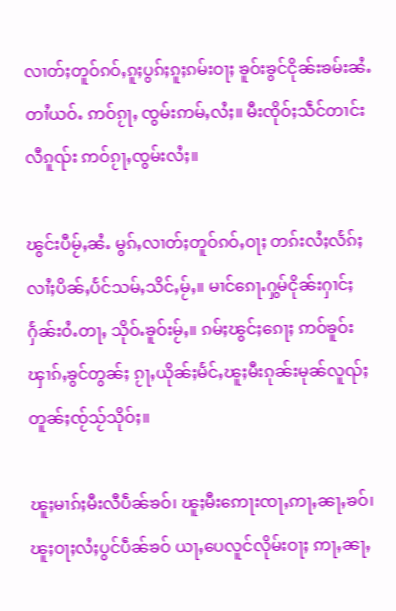လၢတ်ႈတူဝ်ၵဝ်ႇၵူႈပွၵ်ႈၵူႈၵမ်းဝႃႈ ၶူဝ်းၶွင်ငိုၼ်းၶမ်းၼႆႉတၢႆယဝ်ႉ ဢဝ်ၵႂႃႇ ၸွမ်းဢမ်ႇလႆႈ။ မီးၸိုဝ်ႈသဵင်တၢင်းလီၵူၺ်း ဢဝ်ၵႂႃႇၸွမ်းလႆႈ။

ၽွင်းပီမႂ်ႇၼႆႉ မွၵ်ႇလၢတ်ႈတူဝ်ၵဝ်ႇဝႃႈ တၵ်းလႆႈလႅၵ်ႈလၢႆႈပိၼ်ႇပႅင်သမ်ႇသိင်ႇမႂ်ႇ။ မၢင်ၵေႃႉႁွမ်ငိုၼ်းႁၢင်ႈႁႅၼ်းဝႆႉတႃႇ သိုဝ်ႉၶူဝ်းမႂ်ႇ။ ၵမ်ႈၽွင်ႈၵေႃႈ ဢဝ်ၶူဝ်းၾၢၵ်ႇၶွင်တွၼ်ႈ ၵႂႃႇယိုၼ်ႈမႅင်ႇၽူႈမီးၵုၼ်းမုၼ်လူၺ်ႈတူၼ်ႈၸႂ်သႂ်သိုဝ်ႈ။

ၽူႈမၢၵ်ႈမီးလီပဵၼ်ၶဝ်၊ ၽူႈမီးဢေႃးၸႃႇဢႃႇၼႃႇၶဝ်၊ ၽူႈဝႃႈလႆႈပွင်ပဵၼ်ၶဝ် ယႃႇပေလူင်လိုမ်းဝႃႈ ဢႃႇၼႃႇ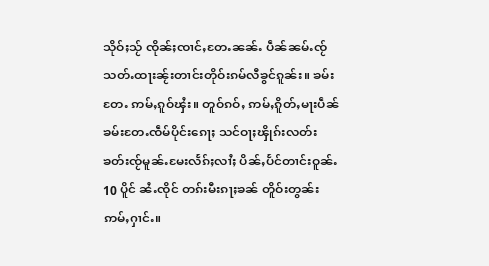သိုဝ်ႈသႂ် ၸိုၼ်ႈၸၢင်ႇတႄႉၼၼ်ႉ ပဵၼ်ၼမ်ႉၸႂ်သတ်ႉထႃးၼႂ်းတၢင်းတိုဝ်းၵမ်လီၶွင်ၵူၼ်း။ ၶမ်းတႄႉ ဢမ်ႇၵူဝ်ၾႆး။ တူဝ်ၵဝ်ႇ ဢမ်ႇၵိူတ်ႇမႃးပဵၼ်ၶမ်းတႄႉၸဵမ်ပိုင်းၵေႃႈ သင်ဝႃႈၾိုၵ်းလတ်းၶတ်းၸႂ်မူၼ်ႉမႄးလႅၵ်ႈလၢႆႈ ပိၼ်ႇပႅင်တၢင်းဝူၼ်ႉ 10 ပိူင် ၼႆႉၸိုင် တၵ်းမီးၵႃႈၶၼ် တိူဝ်းတွၼ်းဢမ်ႇႁၢင်ႉ။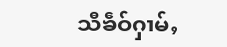သီၶဵဝ်ႁၢမ်ႇ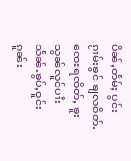ပိၼ်ႇတႅမ်ႈ ပွင်းၵႂၢမ်းၶွင် ၶျလဝိတ်ႉ ၸေႊရၸိတ်ႇ ၶူးသွၼ်လူင်ပၢႆးသႅၼ်ႉၶွပ်ႇဝူင်းၵူၼ်း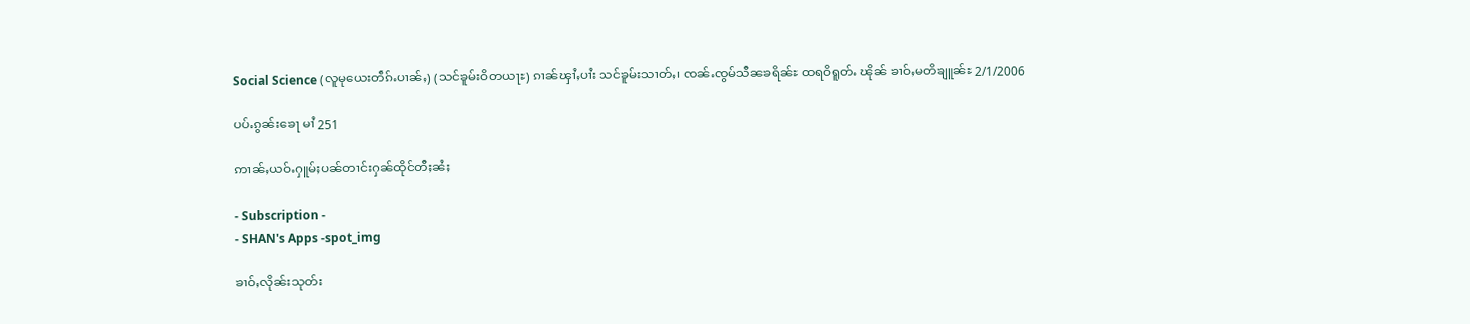Social Science (လူမုယေးတဵၵ်ႉပၢၼ်ႇ) (သင်ၶူမ်းဝိတယႃႊ) ၵၢၼ်ၾၢႆႇပၢႆး သင်ၶူမ်းသၢတ်ႇ၊ ၸၼ်ႉၸွမ်သီၼၶရိၼ်ႊ ထရဝိရူတ်ႉ ၽိုၼ် ၶၢဝ်ႇမတိၶျူၼ်ႊ 2/1/2006

ပပ်ႉၵွၼ်းၶေႃ မၢႆ 251

ဢၢၼ်ႇယဝ်ႉႁူမ်ႈပၼ်တၢင်းႁၼ်ထိုင်တီႈၼႆႈ

- Subscription -
- SHAN's Apps -spot_img

ၶၢဝ်ႇလိုၼ်းသုတ်း